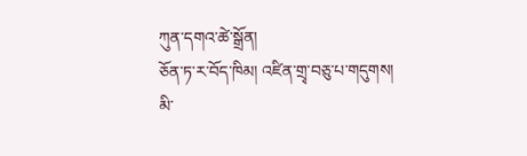ཀུན་དགའ་ཚེ་སྒྲོན།
ཅོན་ཏ་ར་བོད་ཁིམ། འཛིན་གྲྭ་བཅུ་པ་གདུགས།
མི་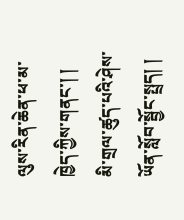ལུས་རིན་ཆེན་ཕ་མ་ཁྱེད་ཀྱིས་གནང་། །
མི་གྲལ་ཚུད་པའི་ཤེས་ཡོན་སློབ་སྦྱོང་སྤྲད། །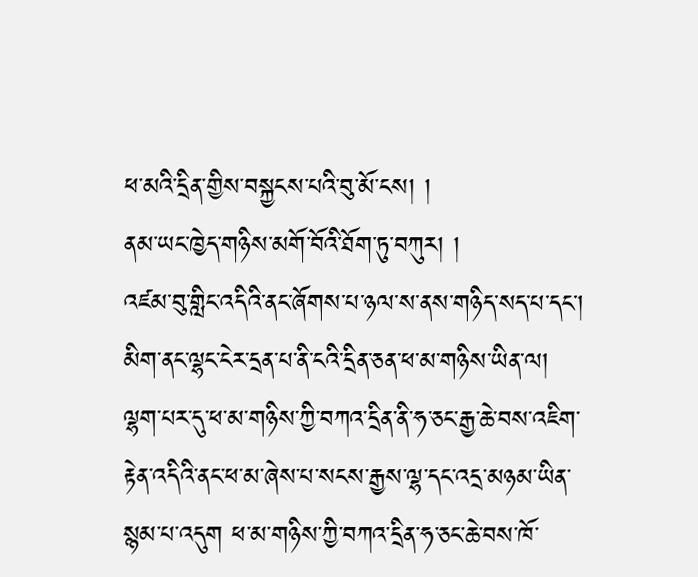ཕ་མའི་དྲིན་གྱིས་བསྐྱངས་པའི་བུ་མོ་ངས། །
ནམ་ཡང་ཁྱེད་གཉིས་མགོ་བོའི་ཐོག་ཏུ་བཀུར། །
འཛམ་བུ་གླིང་འདིའི་ནང་ཞོགས་པ་ཉལ་ས་ནས་གཉིད་སད་པ་དང་། མིག་ནང་ལྷང་ངེར་དྲན་པ་ནི་ངའི་དྲིན་ཅན་ཕ་མ་གཉིས་ཡིན་ལ། ལྷག་པར་དུ་ཕ་མ་གཉིས་ཀྱི་བཀའ་དྲིན་ནི་ཧ་ཅང་རྒྱ་ཆེ་བས་འཇིག་རྟེན་འདིའི་ནང་ཕ་མ་ཞེས་པ་སངས་རྒྱས་ལྷ་དང་འདྲ་མཉམ་ཡིན་སྙམ་པ་འདུག ཕ་མ་གཉིས་ཀྱི་བཀའ་དྲིན་ཧ་ཅང་ཆེ་བས་ཁོ་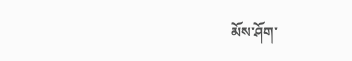མོས་ཤོག་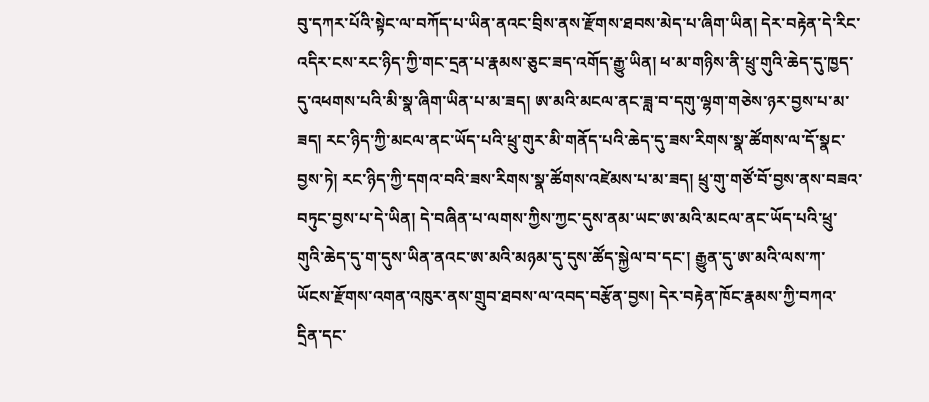བུ་དཀར་པོའི་སྟེང་ལ་བཀོད་པ་ཡིན་ནའང་བྲིས་ནས་རྫོགས་ཐབས་མེད་པ་ཞིག་ཡིན། དེར་བརྟེན་དེ་རིང་འདིར་ངས་རང་ཉིད་ཀྱི་གང་དྲན་པ་རྣམས་ཅུང་ཟད་འགོད་རྒྱུ་ཡིན། ཕ་མ་གཉིས་ནི་ཕྲུ་གུའི་ཆེད་དུ་ཁྱད་དུ་འཕགས་པའི་མི་སྣ་ཞིག་ཡིན་པ་མ་ཟད། ཨ་མའི་མངལ་ནང་ཟླ་བ་དགུ་ལྷག་གཅེས་ཉར་བྱས་པ་མ་ཟད། རང་ཉིད་ཀྱི་མངལ་ནང་ཡོད་པའི་ཕྲུ་གུར་མི་གནོད་པའི་ཆེད་དུ་ཟས་རིགས་སྣ་ཚོགས་ལ་དོ་སྣང་བྱས་ཏེ། རང་ཉིད་ཀྱི་དགའ་བའི་ཟས་རིགས་སྣ་ཚོགས་འཛེམས་པ་མ་ཟད། ཕྲུ་གུ་གཙོ་བོ་བྱས་ནས་བཟའ་བཏུང་བྱས་པ་དེ་ཡིན། དེ་བཞིན་པ་ལགས་ཀྱིས་ཀྱང་དུས་ནམ་ཡང་ཨ་མའི་མངལ་ནང་ཡོད་པའི་ཕྲུ་གུའི་ཆེད་དུ་ག་དུས་ཡིན་ནའང་ཨ་མའི་མཉམ་དུ་དུས་ཚོད་སྐྱེལ་བ་དང་། རྒྱུན་དུ་ཨ་མའི་ལས་ཀ་ཡོངས་རྫོགས་འགན་འཁུར་ནས་གྲུབ་ཐབས་ལ་འབད་བརྩོན་བྱས། དེར་བརྟེན་ཁོང་རྣམས་ཀྱི་བཀའ་དྲིན་དང་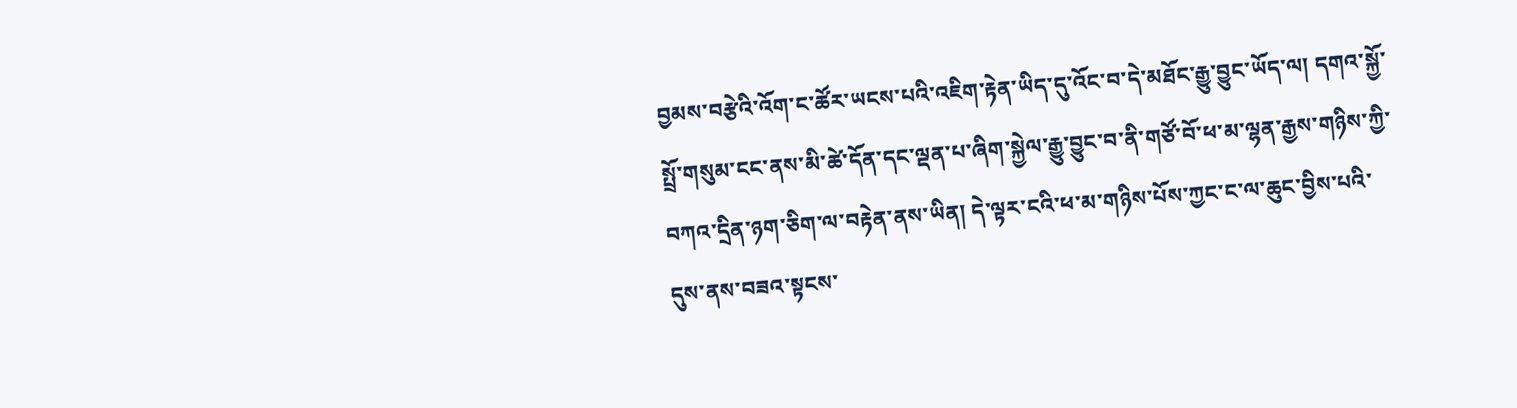བྱམས་བརྩེའི་འོག་ང་ཚོར་ཡངས་པའི་འཇིག་རྟེན་ཡིད་དུ་འོང་བ་དེ་མཐོང་རྒྱུ་བྱུང་ཡོད་ལ། དགའ་སྐྱོ་སྤྲོ་གསུམ་ངང་ནས་མི་ཚེ་དོན་དང་ལྡན་པ་ཞིག་སྐྱེལ་རྒྱུ་བྱུང་བ་ནི་གཙོ་བོ་ཕ་མ་ལྷན་རྒྱས་གཉིས་ཀྱི་བཀའ་དྲིན་ཉག་ཅིག་ལ་བརྟེན་ནས་ཡིན། དེ་ལྟར་ངའི་ཕ་མ་གཉིས་པོས་ཀྱང་ང་ལ་ཆུང་བྱིས་པའི་དུས་ནས་བཟའ་སྟངས་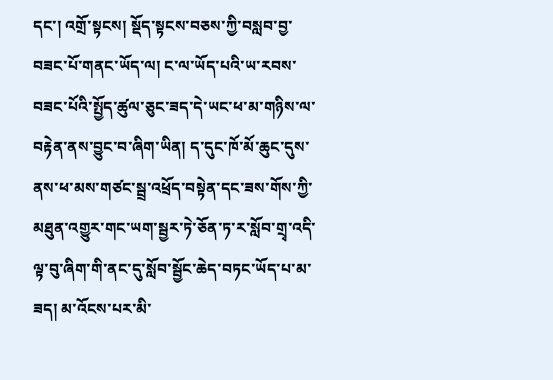དང་། འགྲོ་སྟངས། སྡོད་སྟངས་བཅས་ཀྱི་བསླབ་བྱ་བཟང་པོ་གནང་ཡོད་ལ། ང་ལ་ཡོད་པའི་ཡ་རབས་བཟང་པོའི་སྤྱོད་ཚུལ་ཅུང་ཟད་དེ་ཡང་ཕ་མ་གཉིས་ལ་བརྟེན་ནས་བྱུང་བ་ཞིག་ཡིན། ད་དུང་ཁོ་མོ་ཆུང་དུས་ནས་ཕ་མས་གཙང་སྦྲ་འཕྲོད་བསྟེན་དང་ཟས་གོས་ཀྱི་མཐུན་འགྱུར་གང་ཡག་སྦྱར་ཏེ་ཅོན་ཏ་ར་སློབ་གྲྭ་འདི་ལྟ་བུ་ཞིག་གི་ནང་དུ་སློབ་སྦྱོང་ཆེད་བཏང་ཡོད་པ་མ་ཟད། མ་འོངས་པར་མི་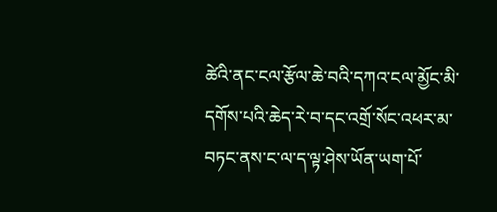ཚེའི་ནང་ངལ་རྩོལ་ཆེ་བའི་དཀའ་ངལ་མྱོང་མི་དགོས་པའི་ཆེད་རེ་བ་དང་འགྲོ་སོང་འཕར་མ་བཏང་ནས་ང་ལ་ད་ལྟ་ཤེས་ཡོན་ཡག་པོ་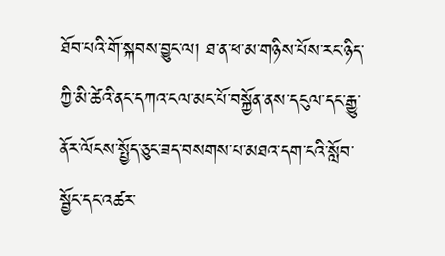ཐོབ་པའི་གོ་སྐབས་བྱུང་ལ། ཐ་ན་ཕ་མ་གཉིས་པོས་རང་ཉིད་ཀྱི་མི་ཚེའི་ནང་དཀའ་ངལ་མང་པོ་བསྐྱོན་ནས་དངུལ་དང་རྒྱུ་ནོར་ལོངས་སྤྱོད་ཅུང་ཟད་བསགས་པ་མཐའ་དག་ངའི་སློབ་སྦྱོང་དང་འཚར་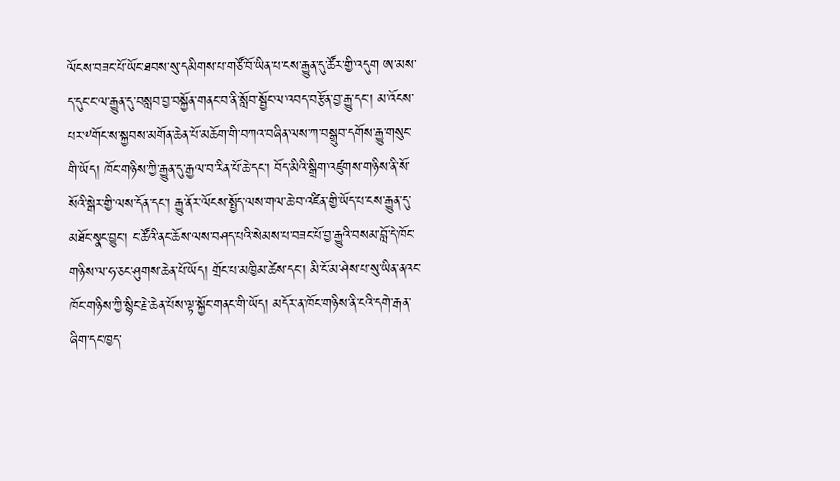ལོངས་བཟང་པོ་ཡོང་ཐབས་སུ་དམིགས་པ་གཙོ་བོ་ཡིན་པ་ངས་རྒྱུན་དུ་ཚོར་གྱི་འདུག ཨ་མས་ད་དུང་ང་ལ་རྒྱུན་དུ་བསླབ་བྱ་བསྐྱོན་གནང་བ་ནི་སློབ་སྦྱོང་ལ་འབད་བརྩོན་བྱ་རྒྱུ་དང་། མ་འོངས་པར་༸གོང་ས་སྐྱབས་མགོན་ཆེན་པོ་མཆོག་གི་བཀའ་བཞིན་ལས་ཀ་བསྒྲུབ་དགོས་རྒྱུ་གསུང་གི་ཡོད། ཁོང་གཉིས་ཀྱི་རྒྱུན་དུ་རྒྱལ་བ་རིན་པོ་ཆེ་དང་། བོད་མིའི་སྒྲིག་འཛུགས་གཉིས་ནི་སོ་སོའི་སྒེར་གྱི་ལས་དོན་དང་། རྒྱུ་ནོར་ལོངས་སྤྱོད་ལས་གལ་ཆེ་བ་འཛིན་གྱི་ཡོད་པ་ངས་རྒྱུན་དུ་མཐོང་སྣང་བྱུང་། ང་ཚོའི་ནང་ཆོས་ལས་བཤད་པའི་སེམས་པ་བཟང་པོ་བྱ་རྒྱུའི་བསམ་བློ་དེ་ཁོང་གཉིས་ལ་ཧ་ཅང་ཤུགས་ཆེན་པོ་ཡོད། གྲོང་པ་མཁྱིམ་ཚེས་དང་། མི་ངོ་མ་ཤེས་པ་སུ་ཡིན་ནའང་ཁོང་གཉིས་ཀྱི་སྙིང་རྗེ་ཆེན་པོས་ལྟ་སྐྱོང་གནང་གི་ཡོད། མདོར་ན་ཁོང་གཉིས་ནི་ངའི་དགེ་རྒན་ཞིག་དང་ཁྱད་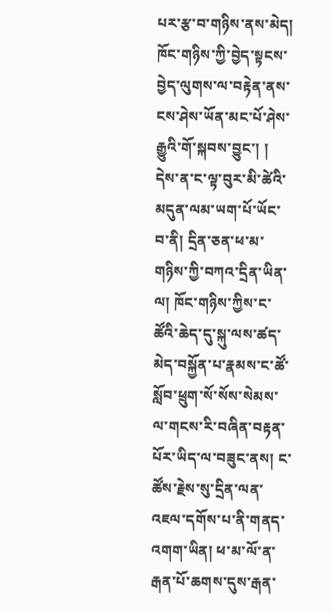པར་རྩ་བ་གཉིས་ནས་མེད། ཁོང་གཉིས་ཀྱི་བྱེད་སྟངས་བྱེད་ལུགས་ལ་བརྟེན་ནས་ངས་ཤེས་ཡོན་མང་པོ་ཤེས་རྒྱུའི་གོ་སྐབས་བྱུང་། །
དེས་ན་ང་ལྟ་བུར་མི་ཚེའི་མདུན་ལམ་ཡག་པོ་ཡོང་བ་ནི། དྲིན་ཅན་ཕ་མ་གཉིས་ཀྱི་བཀའ་དྲིན་ཡིན་ལ། ཁོང་གཉིས་ཀྱིས་ང་ཚོའི་ཆེད་དུ་སྐུ་ལས་ཚད་མེད་བསྐྱོན་པ་རྣམས་ང་ཚོ་སློབ་ཕྲུག་སོ་སོས་སེམས་ལ་གངས་རི་བཞིན་བརྟན་པོར་ཡིད་ལ་བཟུང་ནས། ང་ཚོས་རྗེས་སུ་དྲིན་ལན་འཇལ་དགོས་པ་ནི་གནད་འགག་ཡིན། ཕ་མ་ལོ་ན་རྒན་པོ་ཆགས་དུས་རྒན་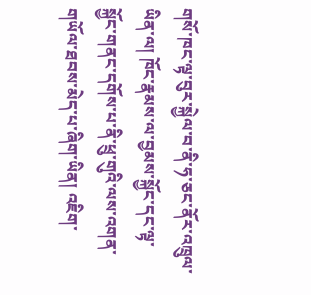གསོ་ཁང་ལྟ་བུར་སྐྱེལ་བ་ནི་ཧ་ཅང་ནོར་འཁྲུལ་ཡིན་ལ། ཁོང་རྣམས་ལ་བྱམས་སྐྱོང་དང་ལྟ་སྐྱོང་གནང་དགོས་པ་ནི་ཕྲུ་གུའི་ལས་འགན་གཡོལ་ཐབས་མེད་པ་ཞིག་ཡིན། འཇིག་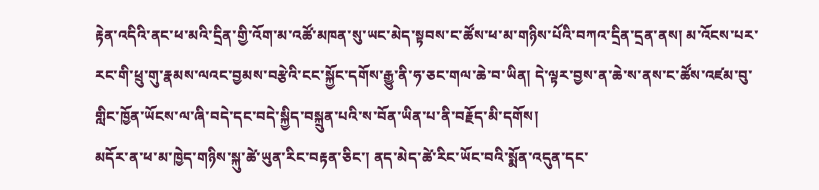རྟེན་འདིའི་ནང་ཕ་མའི་དྲིན་གྱི་འོག་མ་འཚོ་མཁན་སུ་ཡང་མེད་སྟབས་ང་ཚོས་ཕ་མ་གཉིས་པོའི་བཀའ་དྲིན་དྲན་ནས། མ་འོངས་པར་རང་གི་ཕྲུ་གུ་རྣམས་ལའང་བྱམས་བརྩེའི་ངང་སྐྱོང་དགོས་རྒྱུ་ནི་ཧ་ཅང་གལ་ཆེ་བ་ཡིན། དེ་ལྟར་བྱས་ན་ཆེ་ས་ནས་ང་ཚོས་འཛམ་བུ་གླིང་ཁྱོན་ཡོངས་ལ་ཞི་བདེ་དང་བདེ་སྐྱིད་བསྐྲུན་པའི་ས་བོན་ཡིན་པ་ནི་བརྗོད་མི་དགོས།
མདོར་ན་ཕ་མ་ཁྱེད་གཉིས་སྐུ་ཚེ་ཡུན་རིང་བརྟན་ཅིང་། ནད་མེད་ཚེ་རིང་ཡོང་བའི་སྨོན་འདུན་དང་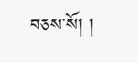བཅས་སོ། །